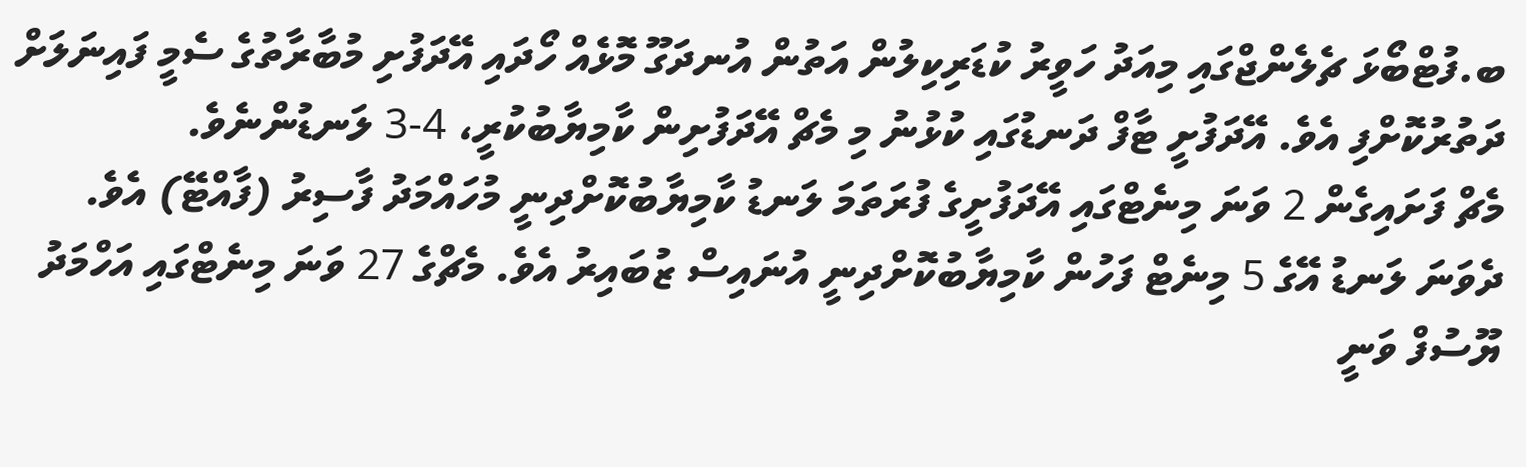ބ.ފުޓްބޯޅަ ޗެލެންޖްގައި މިއަދު ހަވީރު ކުޑަރިކިލުން އަތުން އުނދަގޫ މޮޅެއް ހޯދައި އޭދަފުށި މުބާރާތުގެ ސެމީ ފައިނަލަށް ދަތުރުކޮށްފި އެވެ. އޭދަފުށީ ޓާފް ދަނޑުގައި ކުޅުނު މި މެޗް އޭދަފުށިން ކާމިޔާބުކުރީ، 4-3 ލަނޑުންނެވެ.
މެޗް ފަށައިގެން 2 ވަނަ މިނެޓްގައި އޭދަފުށީގެ ފުރަތަމަ ލަނޑު ކާމިޔާބުކޮށްދިނީ މުހައްމަދު ފާސިރު (ފާއްޓޭ) އެވެ. ދެވަނަ ލަނޑު އޭގެ 5 މިނެޓް ފަހުން ކާމިޔާބުކޮށްދިނީ އުނައިސް ޒުބައިރު އެވެ. މެޗްގެ 27 ވަނަ މިނެޓްގައި އަހްމަދު ޔޫސުފް ވަނީ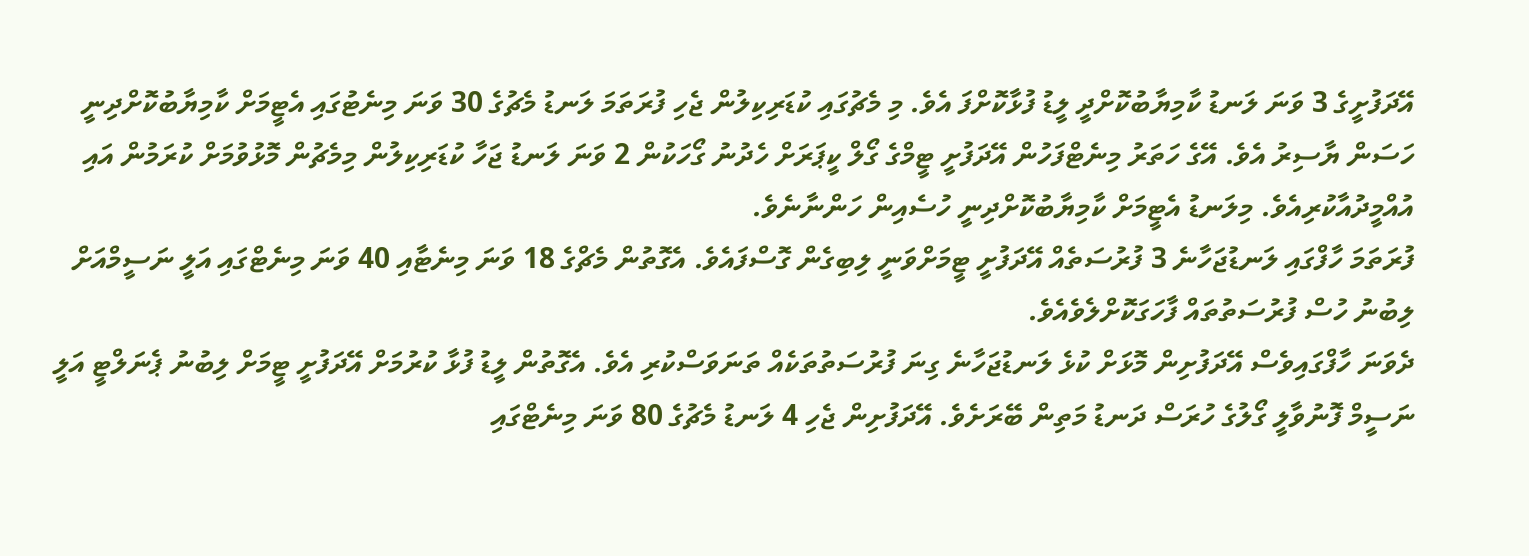އޭދަފުށީގެ 3 ވަނަ ލަނޑު ކާމިޔާބުކޮށްދީ ލީޑު ފުޅާކޮށްފަ އެވެ. މި މެޗުގައި ކުޑަރިކިލުން ޖެހި ފުރަތަމަ ލަނޑު މެޗުގެ 30 ވަނަ މިނެޓުގައި އެޓީމަށް ކާމިޔާބުކޮށްދިނީ ހަސަން ޔާސިރު އެވެ. އޭގެ ހަތަރު މިނެޓްފަހުން އޭދަފުށީ ޓީމްގެ ގޯލް ކީޕަރަށް ހެދުނު ގޯހަކުން 2 ވަނަ ލަނޑު ޖަހާ ކުޑަރިކިލުން މިމެޗުން މޮޅުވުމަށް ކުރަމުން އައި އުއްމީދުއާކުރިއެވެ. މިލަނޑު އެޓީމަށް ކާމިޔާބުކޮށްދިނީ ހުސެއިން ހަންނާނެވެ.
ފުރަތަމަ ހާފްގައި ލަނޑުޖަހާނެ 3 ފުރުސަތެއް އޭދަފުށީ ޓީމަށްވަނީ ލިބިގެން ގޮސްފައެވެ. އެގޮތުން މެޗްގެ 18 ވަނަ މިނެޓާއި 40 ވަނަ މިނެޓްގައި އަލީ ނަސީމްއަށް ލިބުނު ހުސް ފުރުސަތުތައް ފާހަގަކޮށްލެވެއެވެ.
ދެވަނަ ހާފްގައިވެސް އޭދަފުށިން މޮޅަށް ކުޅެ ލަނޑުޖަހާނެ ގިނަ ފުރުސަތުތަކެއް ތަނަވަސްކުރި އެވެ. އެގޮތުން ލީޑު ފުޅާ ކުރުމަށް އޭދަފުށީ ޓީމަށް ލިބުނު ޕެނަލްޓީ އަލީ ނަސީމް ފޮނުވާލީ ގޯލުގެ ހުރަސް ދަނޑު މަތިން ބޭރަށެވެ. އޭދަފުށިން ޖެހި 4 ލަނޑު މެޗުގެ 80 ވަނަ މިނެޓްގައި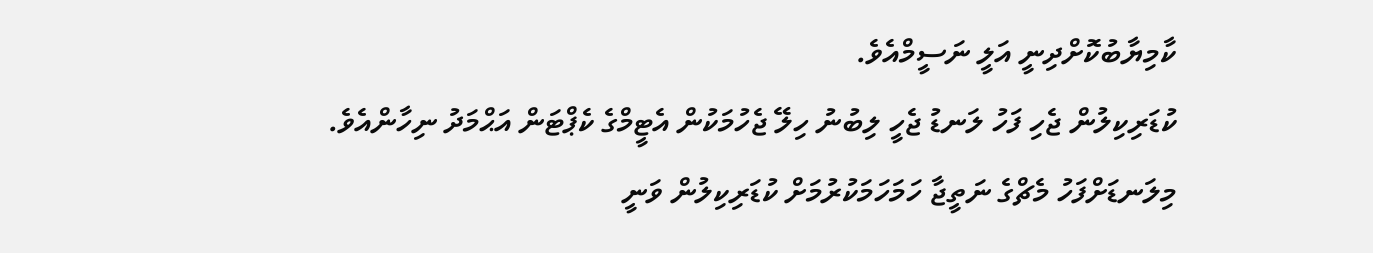ކާމިޔާބުކޮށްދިނީ އަލީ ނަސީމްއެވެ.
ކުޑަރިކިލުން ޖެހި ފަހު ލަނޑު ޖެހީ ލިބުނު ހިލޭ ޖެހުމަކުން އެޓީމްގެ ކެޕްޓަން އަޙްމަދު ނިހާންއެވެ. މިލަނޑަށްފަހު މެޗްގެ ނަތީޖާ ހަމަހަމަކުރުމަށް ކުޑަރިކިލުން ވަނީ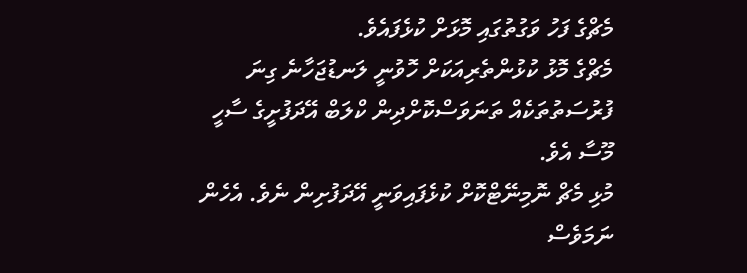މެޗްގެ ފަހު ވަގުތުގައި މޮޅަށް ކުޅެފައެވެ.
މެޗްގެ މޮޅު ކުޅުންތެރިއަކަށް ހޮވުނީ ލަނޑުޖަހާނެ ގިނަ ފުރުސަތުތަކެއް ތަނަވަސްކޮށްދިން ކްލަބް އޭދަފުށީގެ ސާހީ މޫސާ އެވެ.
މުޅި މެޗް ނޮމިނޭޓްކޮށް ކުޅެފައިވަނީ އޭދަފުށިން ނެވެ. އެހެން ނަމަވެސް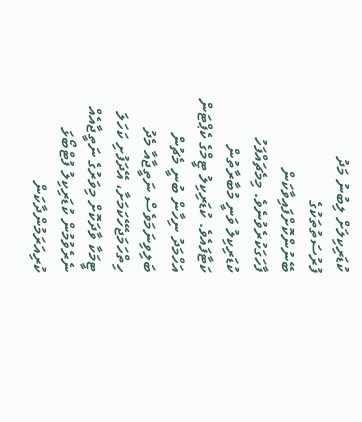ކުޑަރިކިލަށް ލިބުނު މަދު ފުރުސަތުތަކުގެ ބޭނުންކޮށްފައިވާކަން ފާހަގަކުރެވުނެވެ. މިމެޗައްފަހު ކުޑަރިކިލު ވަނީ މުބާރާތުން ކަޓާފައެވެ. ކުޑަރިކިލު ޓީމްގެ ކެޕްޓަން އަހްމަދު ނިހާން ބުނީ މެޗުން ބަލިވިނަމަވެސް ނަތީޖާއާ މެދު ހިތްހަމަޖެހޭކަމަށާ، އޭދަފުށި ކަހަލަ ޓީމަކާ ވާދަކޮށް މިވަރުގެ ނަތީޖާއެއް ނެރެވުމުން ކުޑަރިކިލު ފުޓްބޯޅަ ކުރިއަރަމުންދާކަން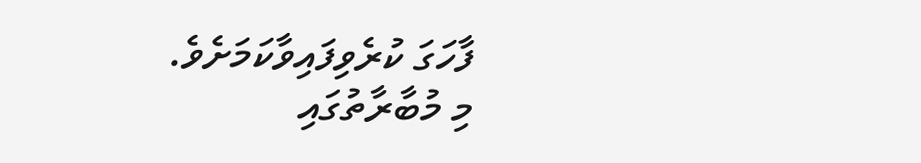ފާހަގަ ކުރެވިފައިވާކަމަށެވެ.
މި މުބާރާތުގައި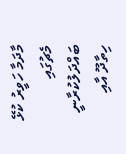މާދަމާ ހަވީރު ކުޅޭ މެޗުގައި ބައްދަލުކުރާނީ ހިތާދޫ އާއި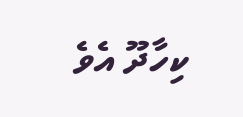ކިހާދޫ އެވެ